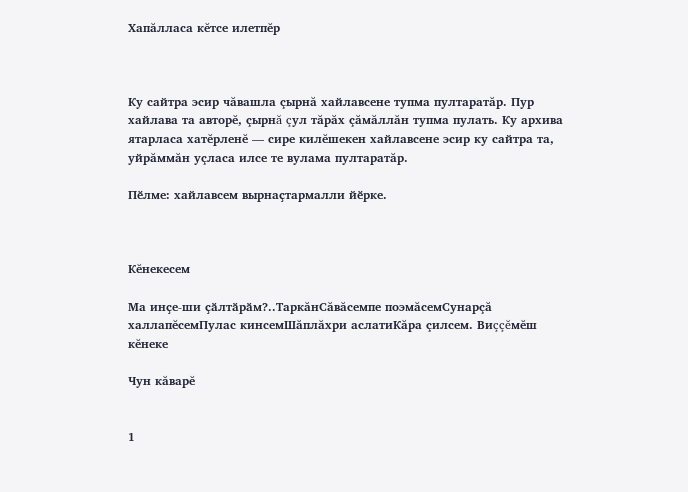Хапăлласа кĕтсе илетпĕр



Ку сайтра эсир чăвашла çырнă хайлавсене тупма пултаратăр. Пур хайлава та авторĕ, çырнă çул тăрăх çăмăллăн тупма пулать. Ку архива ятарласа хатĕрленĕ — сире килĕшекен хайлавсене эсир ку сайтра та, уйрăммăн уçласа илсе те вулама пултаратăр.

Пӗлме: хайлавсем вырнаҫтармалли йӗрке.



Кĕнекесем

Ма инҫе-ши ҫӑлтӑрӑм?..ТаркăнСăвăсемпе поэмăсемСунарçă халлапĕсемПулас кинсемШăплăхри аслатиКăра çилсем. Виççĕмĕш кĕнеке

Чун кăварĕ


1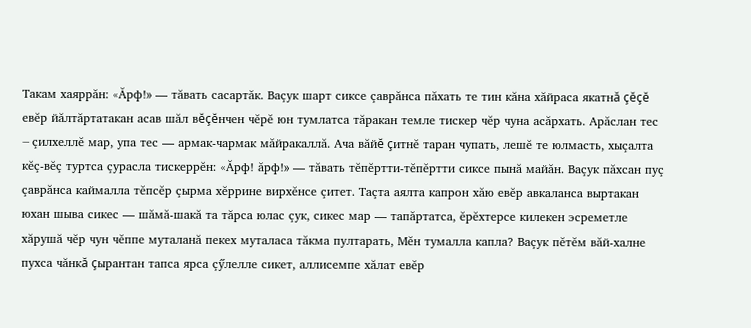Такам хаяррăн: «Ăрф!» — тăвать сасартăк. Ваçук шарт сиксе çаврăнса пăхать те тин кăна хăйраса якатнă çĕçĕ евĕр йăлтăртатакан асав шăл вĕçĕнчен чĕрĕ юн тумлатса тăракан темле тискер чĕр чуна асăрхать. Арăслан тес — çилхеллĕ мар, упа тес — армак-чармак мăйракаллă. Ача вăйĕ çитнĕ таран чупать, лешĕ те юлмасть, хыçалта кĕç-вĕç туртса çурасла тискеррĕн: «Ăрф! ăрф!» — тăвать тĕпĕртти-тĕпĕртти сиксе пынă майăн. Ваçук пăхсан пуç çаврăнса каймалла тĕпсĕр çырма хĕррине вирхĕнсе çитет. Таçта аялта капрон хăю евĕр авкаланса выртакан юхан шыва сикес — шăмă-шакă та тăрса юлас çук, сикес мар — тапăртатса, ĕрĕхтерсе килекен эсреметле хăрушă чĕр чун чĕппе муталанă пекех муталаса тăкма пултарать, Мĕн тумалла капла? Ваçук пĕтĕм вăй-халне пухса чăнкă çырантан тапса ярса çӳлелле сикет, аллисемпе хăлат евĕр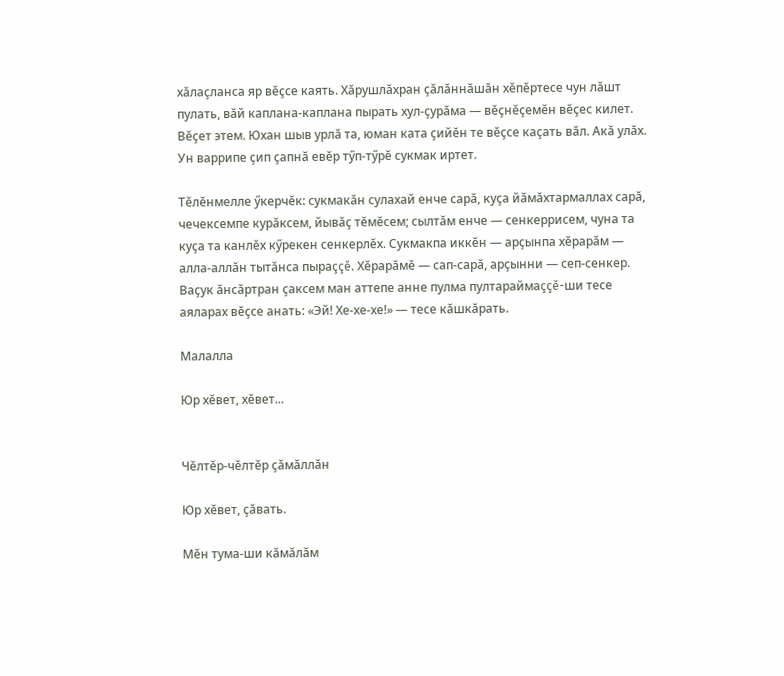хăлаçланса яр вĕçсе каять. Хăрушлăхран çăлăннăшăн хĕпĕртесе чун лăшт пулать, вăй каплана-каплана пырать хул-çурăма — вĕçнĕçемĕн вĕçес килет. Вĕçет этем. Юхан шыв урлă та, юман ката çийĕн те вĕçсе каçать вăл. Акă улăх. Ун варрипе çип çапнă евĕр тӳп-тӳрĕ сукмак иртет.

Тĕлĕнмелле ӳкерчĕк: сукмакăн сулахай енче сарă, куçа йăмăхтармаллах сарă, чечексемпе курăксем, йывăç тĕмĕсем; сылтăм енче — сенкеррисем, чуна та куçа та канлĕх кӳрекен сенкерлĕх. Сукмакпа иккĕн — арçынпа хĕрарăм — алла-аллăн тытăнса пыраççĕ. Хĕрарăмĕ — сап-сарă, арçынни — сеп-сенкер. Ваçук ăнсăртран çаксем ман аттепе анне пулма пултараймаççĕ-ши тесе аяларах вĕçсе анать: «Эй! Хе-хе-хе!» — тесе кăшкăрать.

Малалла

Юр хĕвет, хĕвет...


Чĕлтĕр-чĕлтĕр çăмăллăн

Юр хĕвет, çăвать.

Мĕн тума-ши кăмăлăм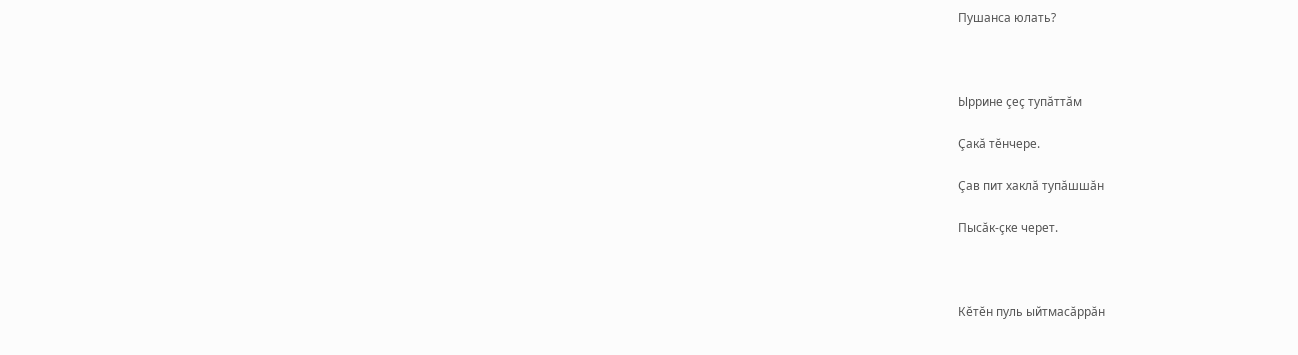Пушанса юлать?



Ыррине çеç тупăттăм

Çакă тĕнчере.

Çав пит хаклă тупăшшăн

Пысăк-çке черет.



Кĕтĕн пуль ыйтмасăррăн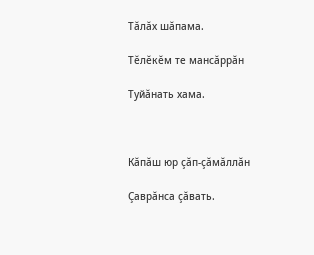Тăлăх шăпама.

Тĕлĕкĕм те мансăррăн

Туйăнать хама.



Кăпăш юр çăп-çăмăллăн

Çаврăнса çăвать.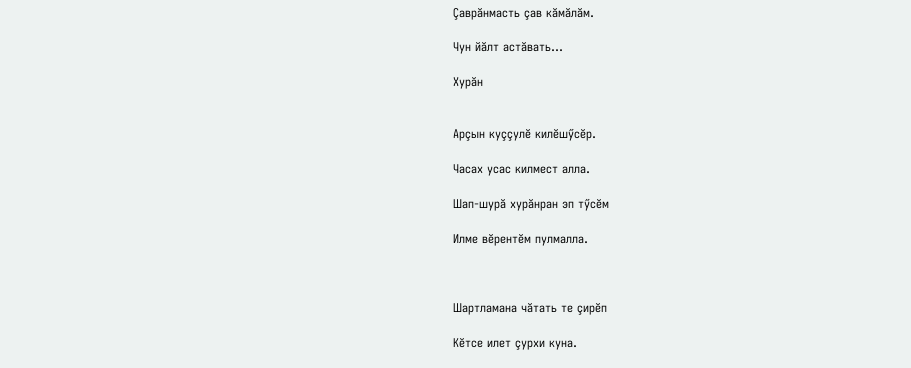Çаврăнмасть çав кăмăлăм.

Чун йăлт астăвать...

Хурăн


Арçын куççулĕ килĕшӳсĕр.

Часах усас килмест алла.

Шап-шурă хурăнран эп тӳсĕм

Илме вĕрентĕм пулмалла.



Шартламана чăтать те çирĕп

Кĕтсе илет çурхи куна.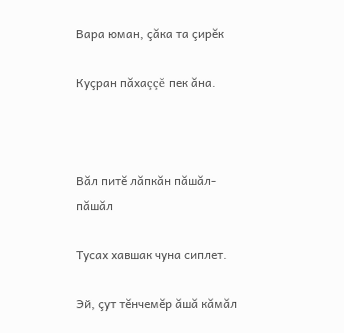Вара юман, çăка та çирĕк

Куçран пăхаççĕ пек ăна.



Вăл питĕ лăпкăн пăшăл-пăшăл

Тусах хавшак чуна сиплет.

Эй, çут тĕнчемĕр ăшă кăмăл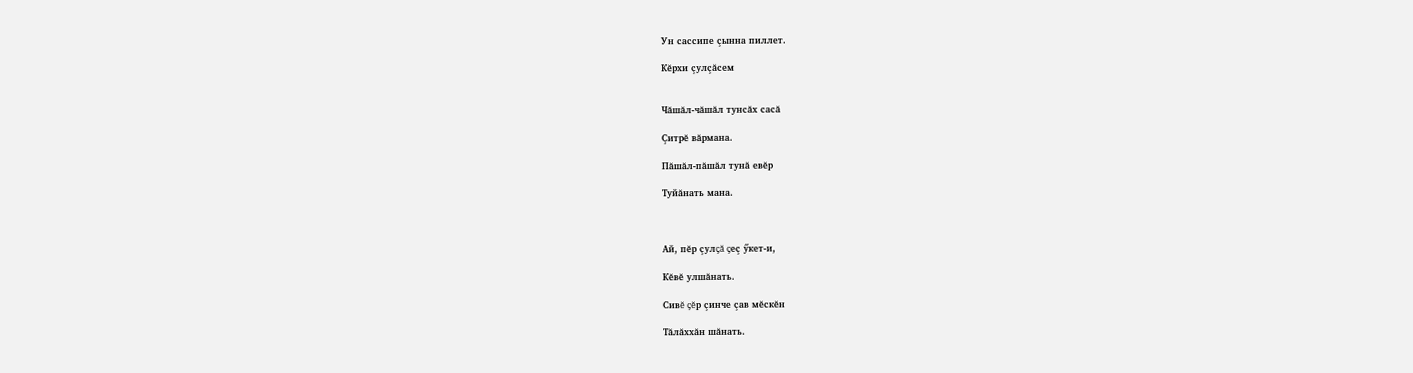Ун сассипе çынна пиллет.

Кĕрхи çулçăсем


Чăшăл-чăшăл тунсăх сасă

Çитрĕ вăрмана.

Пăшăл-пăшăл тунă евĕр

Туйăнать мана.



Ай, пĕр çулçă çеç ӳкет-и,

Кĕвĕ улшăнать.

Сивĕ çĕр çинче çав мĕскĕн

Тăлăххăн шăнать.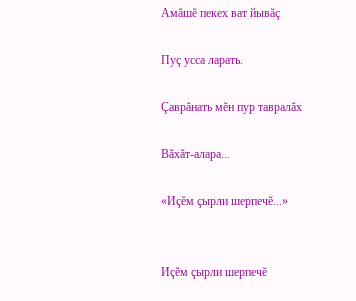Амăшĕ пекех ват йывăç

Пуç усса ларать.

Çаврăнать мĕн пур тавралăх

Вăхăт-алара...

«Иçĕм çырли шерпечĕ...»


Иçĕм çырли шерпечĕ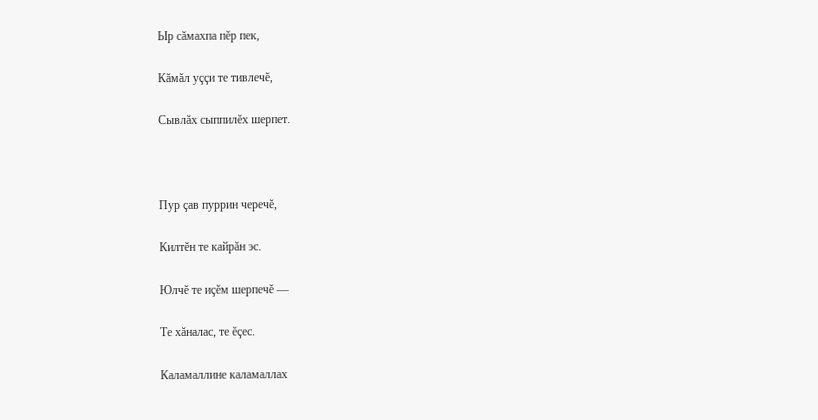Ыр сăмахпа пĕр пек,

Кăмăл уççи те тивлечĕ,

Сывлăх сыппилĕх шерпет.



Пур çав пуррин черечĕ,

Килтĕн те кайрăн эс.

Юлчĕ те иçĕм шерпечĕ —

Те хăналас, те ĕçес.

Каламаллине каламаллах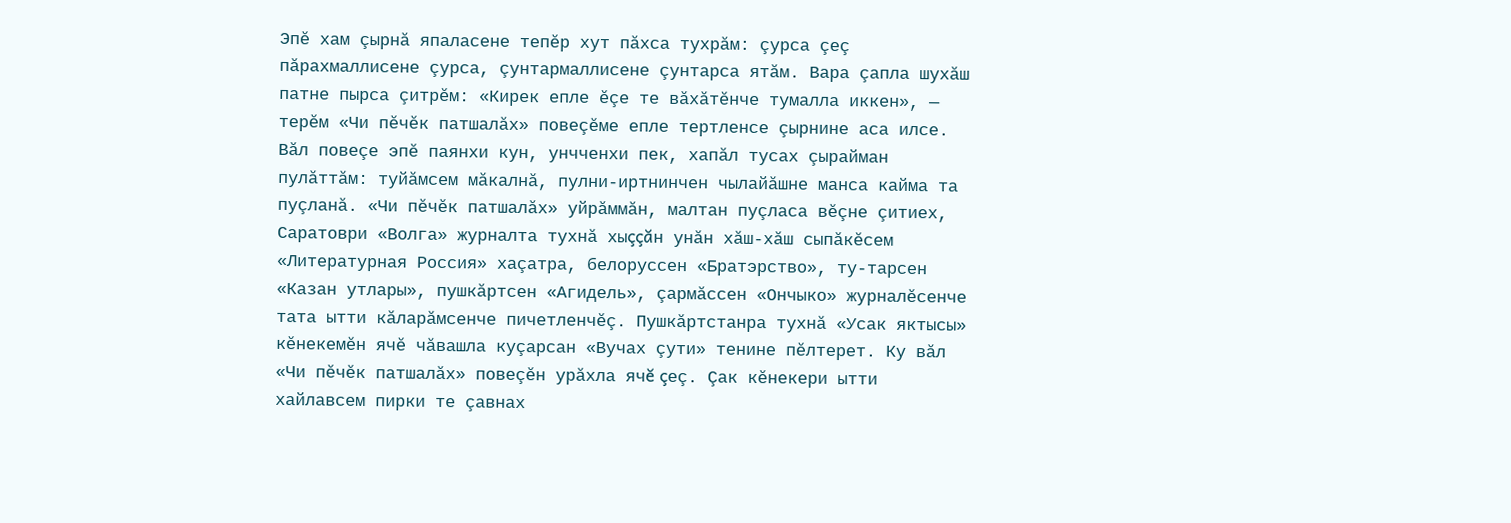Эпĕ хам çырнă япаласене тепĕр хут пăхса тухрăм: çурса çеç пăрахмаллисене çурса, çунтармаллисене çунтарса ятăм. Вара çапла шухăш патне пырса çитрĕм: «Кирек епле ĕçе те вăхăтĕнче тумалла иккен», — терĕм «Чи пĕчĕк патшалăх» повеçĕме епле тертленсе çырнине аса илсе. Вăл повеçе эпĕ паянхи кун, унчченхи пек, хапăл тусах çырайман пулăттăм: туйăмсем мăкалнă, пулни-иртнинчен чылайăшне манса кайма та пуçланă. «Чи пĕчĕк патшалăх» уйрăммăн, малтан пуçласа вĕçне çитиех, Саратоври «Волга» журналта тухнă хыççăн унăн хăш-хăш сыпăкĕсем «Литературная Россия» хаçатра, белоруссен «Братэрство», ту-тарсен «Казан утлары», пушкăртсен «Агидель», çармăссен «Ончыко» журналĕсенче тата ытти кăларăмсенче пичетленчĕç. Пушкăртстанра тухнă «Усак яктысы» кĕнекемĕн ячĕ чăвашла куçарсан «Вучах çути» тенине пĕлтерет. Ку вăл «Чи пĕчĕк патшалăх» повеçĕн урăхла ячĕ çеç. Çак кĕнекери ытти хайлавсем пирки те çавнах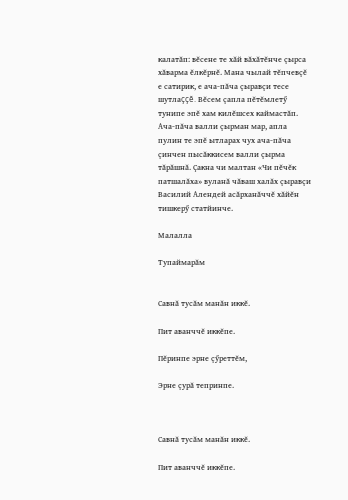калатăп: вĕсене те хăй вăхăтĕнче çырса хăварма ĕлкĕрнĕ. Мана чылай тĕпчевçĕ е сатирик, е ача-пăча çыравçи тесе шутлаççĕ. Вĕсем çапла пĕтĕмлетӳ тунипе эпĕ хам килĕшсех каймастăп. Ача-пăча валли çырман мар, апла пулин те эпĕ ытларах чух ача-пăча çинчен пысăккисем валли çырма тăрăшнă. Çакна чи малтан «Чи пĕчĕк патшалăха» вуланă чăваш халăх çыравçи Василий Алендей асăрханăччĕ хăйĕн тишкерӳ статйинче.

Малалла

Тупаймарăм


Савнă тусăм манăн иккĕ.

Пит аванччĕ иккĕпе.

Пĕринпе эрне çӳреттĕм,

Эрне çурă тепринпе.



Савнă тусăм манăн иккĕ.

Пит аванччĕ иккĕпе.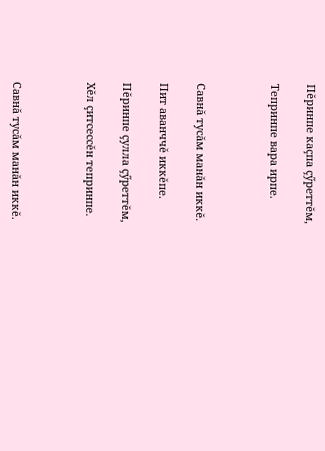Пĕринпе каçпа çӳреттĕм,

Тепринпе вара ирпе.



Савнă тусăм манăн иккĕ.

Пит аванччĕ иккĕпе.

Пĕринпе çулла çӳреттĕм,

Хĕл çитсессĕн тепринпе.



Савнă тусăм манăн иккĕ.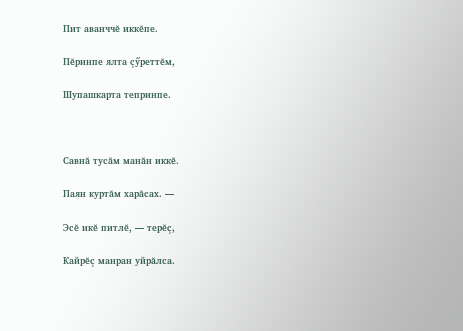Пит аванччĕ иккĕпе.

Пĕринпе ялта çӳреттĕм,

Шупашкарта тепринпе.



Савнă тусăм манăн иккĕ.

Паян куртăм харăсах. —

Эсĕ икĕ питлĕ, — терĕç,

Кайрĕç манран уйрăлса.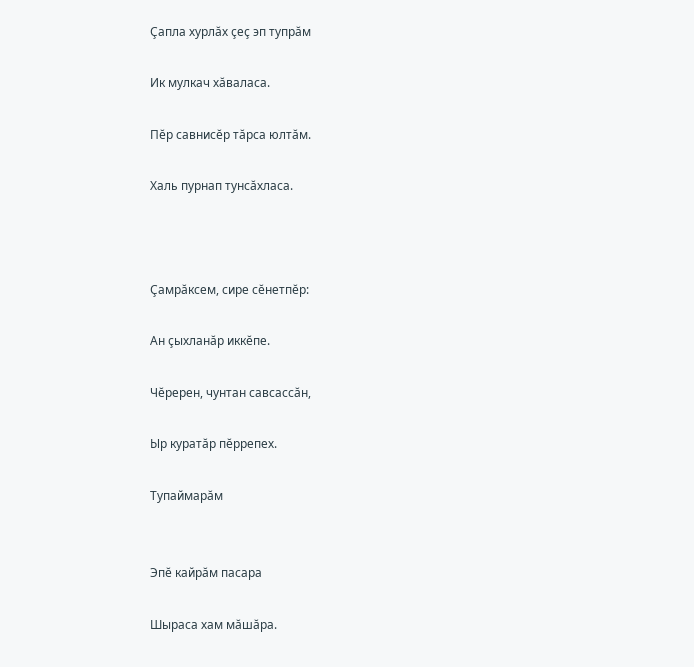Çапла хурлăх çеç эп тупрăм

Ик мулкач хăваласа.

Пĕр савнисĕр тăрса юлтăм.

Халь пурнап тунсăхласа.



Çамрăксем, сире сĕнетпĕр:

Ан çыхланăр иккĕпе.

Чĕререн, чунтан савсассăн,

Ыр куратăр пĕррепех.

Тупаймарăм


Эпĕ кайрăм пасара

Шыраса хам мăшăра.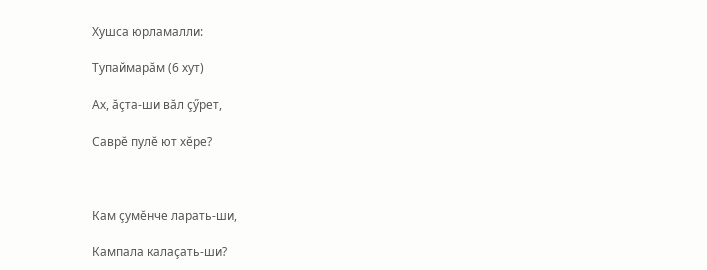Хушса юрламалли:

Тупаймарăм (6 хут)

Ах, ăçта-ши вăл çӳрет,

Саврĕ пулĕ ют хĕре?



Кам çумĕнче ларать-ши,

Кампала калаçать-ши?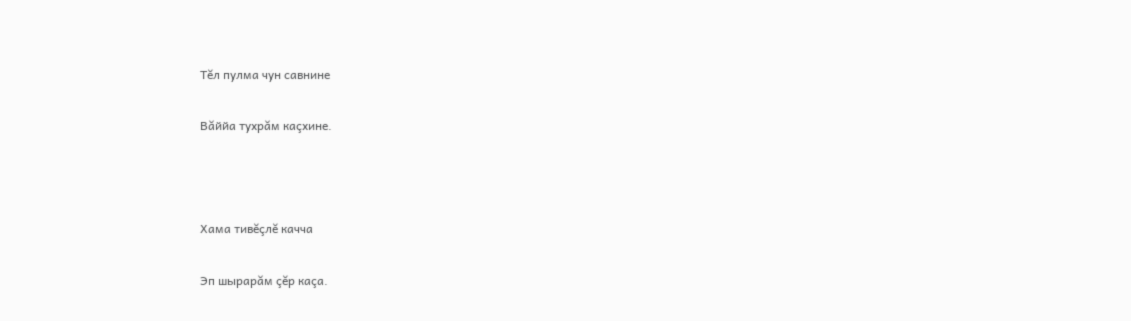Тĕл пулма чун савнине

Вăййа тухрăм каçхине.



Хама тивĕçлĕ качча

Эп шырарăм çĕр каçа.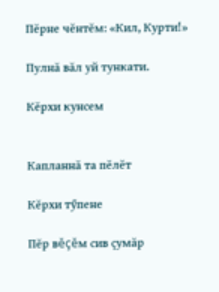Пĕрне чĕнтĕм: «Кил, Курти!»

Пулнă вăл уй тункати.

Кĕрхи кунсем


Капланнă та пĕлĕт

Кĕрхи тӳпене

Пĕр вĕçĕм сив çумăр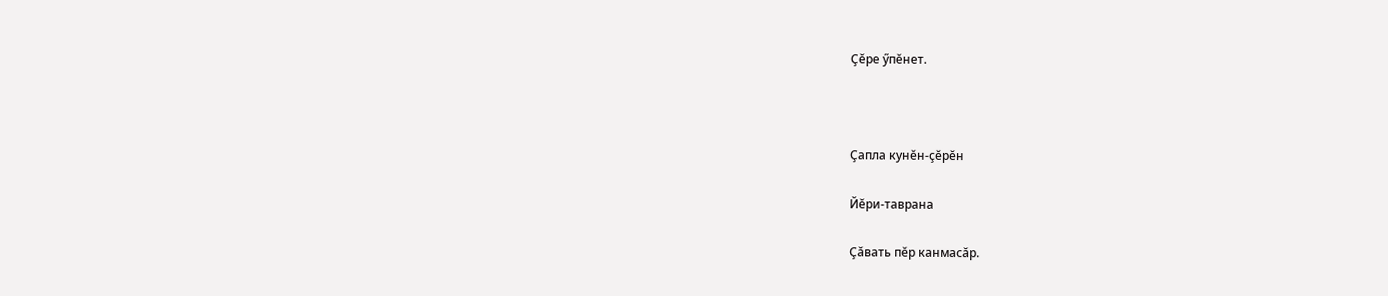Çĕре ӳпĕнет.



Çапла кунĕн-çĕрĕн

Йĕри-таврана

Çăвать пĕр канмасăр.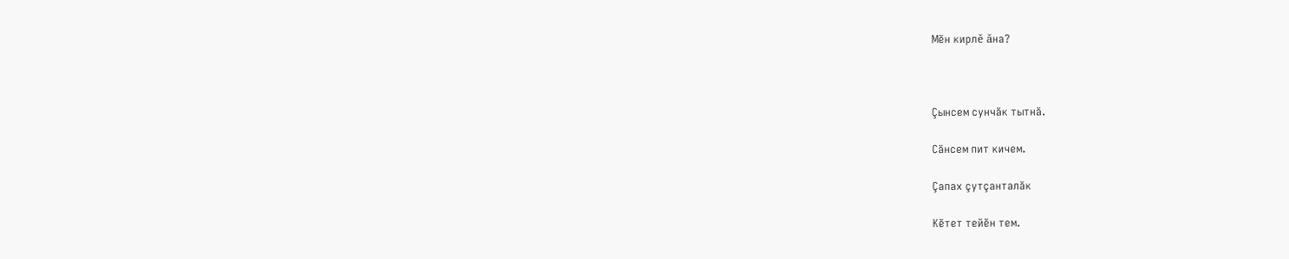Мĕн кирлĕ ăна?



Çынсем сунчăк тытнă.

Сăнсем пит кичем.

Çапах çутçанталăк

Кĕтет тейĕн тем.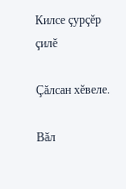Килсе çурçĕр çилĕ

Çăлсан хĕвеле.

Вăл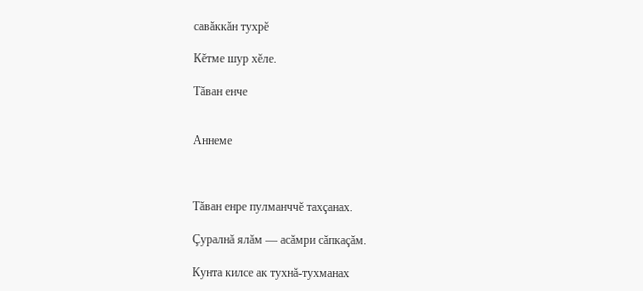савăккăн тухрĕ

Кĕтме шур хĕле.

Тăван енче


Аннеме



Тăван енре пулманччĕ тахçанах.

Çуралнă ялăм — асăмри сăпкаçăм.

Кунта килсе ак тухнă-тухманах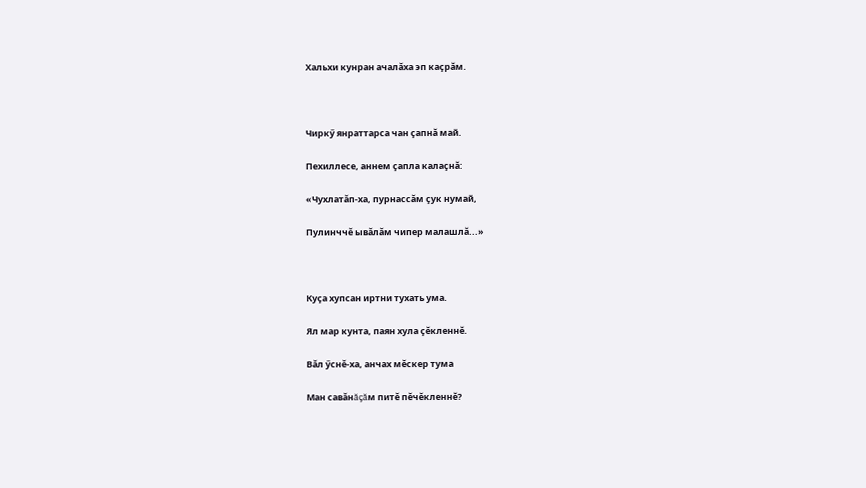Хальхи кунран ачалăха эп каçрăм.



Чиркӳ янраттарса чан çапнă май.

Пехиллесе, аннем çапла калаçнă:

«Чухлатăп-ха, пурнассăм çук нумай,

Пулинччĕ ывăлăм чипер малашлă...»



Куçа хупсан иртни тухать ума.

Ял мар кунта, паян хула çĕкленнĕ.

Вăл ӳснĕ-ха, анчах мĕскер тума

Ман савăнăçăм питĕ пĕчĕкленнĕ?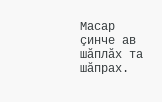Масар çинче ав шăплăх та шăпрах.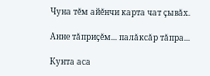Чуна тĕм айĕнчи карта чат çывăх.

Анне тăприçĕм... палăксăр тăпра...

Кунта аса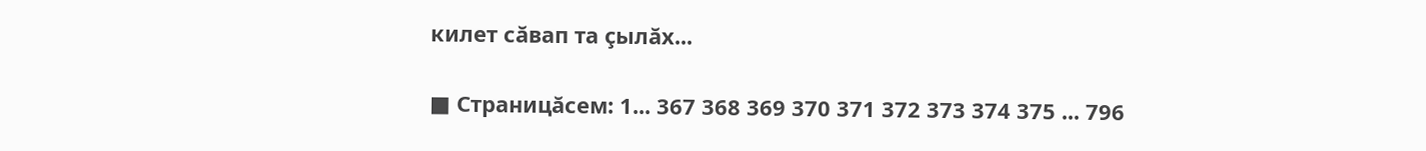килет сăвап та çылăх...

■ Страницăсем: 1... 367 368 369 370 371 372 373 374 375 ... 796